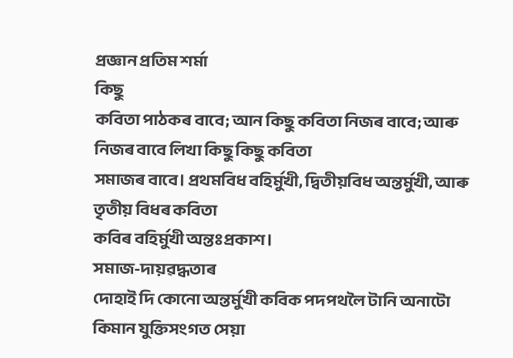প্ৰজ্ঞান প্ৰতিম শৰ্মা
কিছু
কবিতা পাঠকৰ বাবে; আন কিছু কবিতা নিজৰ বাবে; আৰু নিজৰ বাবে লিখা কিছু কিছু কবিতা
সমাজৰ বাবে। প্ৰথমবিধ বহিৰ্মুখী, দ্বিতীয়বিধ অন্তৰ্মুখী, আৰু তৃতীয় বিধৰ কবিতা
কবিৰ বহিৰ্মুখী অন্তঃপ্ৰকাশ।
সমাজ-দায়ৱদ্ধতাৰ
দোহাই দি কোনো অন্তৰ্মুখী কবিক পদপথলৈ টানি অনাটো কিমান যুক্তিসংগত সেয়া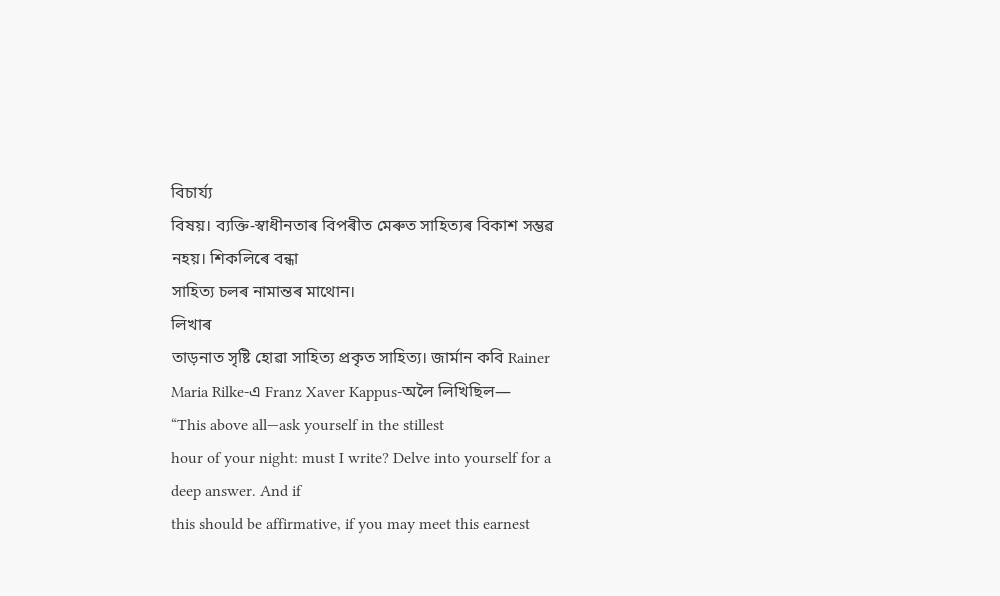বিচাৰ্য্য
বিষয়। ব্যক্তি-স্বাধীনতাৰ বিপৰীত মেৰুত সাহিত্যৰ বিকাশ সম্ভৱ নহয়। শিকলিৰে বন্ধা
সাহিত্য চলৰ নামান্তৰ মাথোন।
লিখাৰ
তাড়নাত সৃষ্টি হোৱা সাহিত্য প্ৰকৃত সাহিত্য। জাৰ্মান কবি Rainer Maria Rilke-এ Franz Xaver Kappus-অলৈ লিখিছিল—
“This above all—ask yourself in the stillest
hour of your night: must I write? Delve into yourself for a deep answer. And if
this should be affirmative, if you may meet this earnest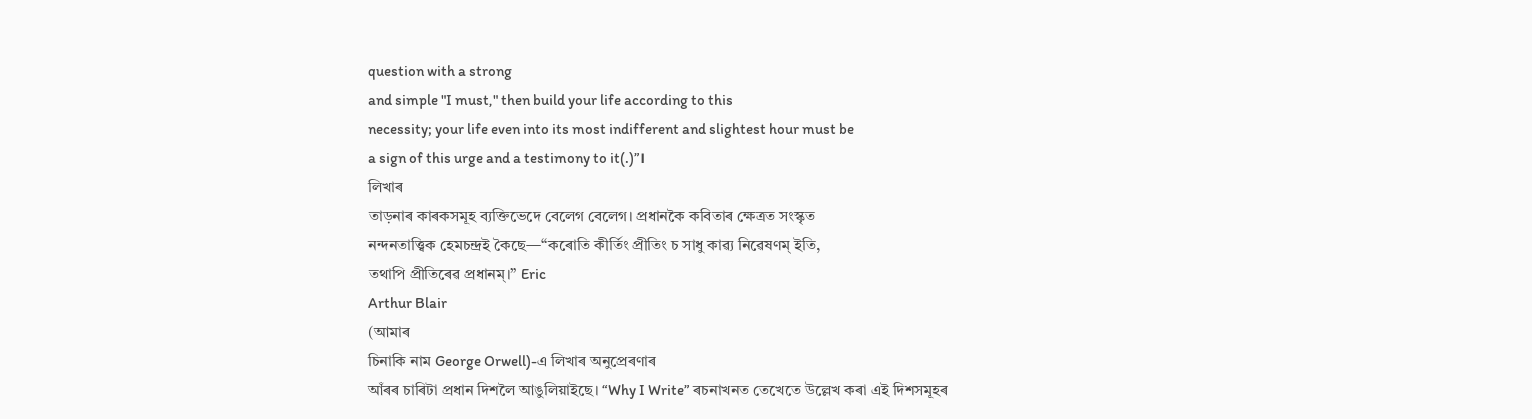question with a strong
and simple "I must," then build your life according to this
necessity; your life even into its most indifferent and slightest hour must be
a sign of this urge and a testimony to it(.)”।
লিখাৰ
তাড়নাৰ কাৰকসমূহ ব্যক্তিভেদে বেলেগ বেলেগ। প্ৰধানকৈ কবিতাৰ ক্ষেত্ৰত সংস্কৃত
নন্দনতাত্ত্বিক হেমচন্দ্ৰই কৈছে—“কৰোতি কীৰ্তিং প্ৰীতিং চ সাধু কাৱ্য নিৱেষণম্ ইতি,
তথাপি প্ৰীতিৰেৱ প্ৰধানম্।” Eric
Arthur Blair
(আমাৰ
চিনাকি নাম George Orwell)-এ লিখাৰ অনুপ্ৰেৰণাৰ
আঁৰৰ চাৰিটা প্ৰধান দিশলৈ আঙুলিয়াইছে। “Why I Write” ৰচনাখনত তেখেতে উল্লেখ কৰা এই দিশসমূহৰ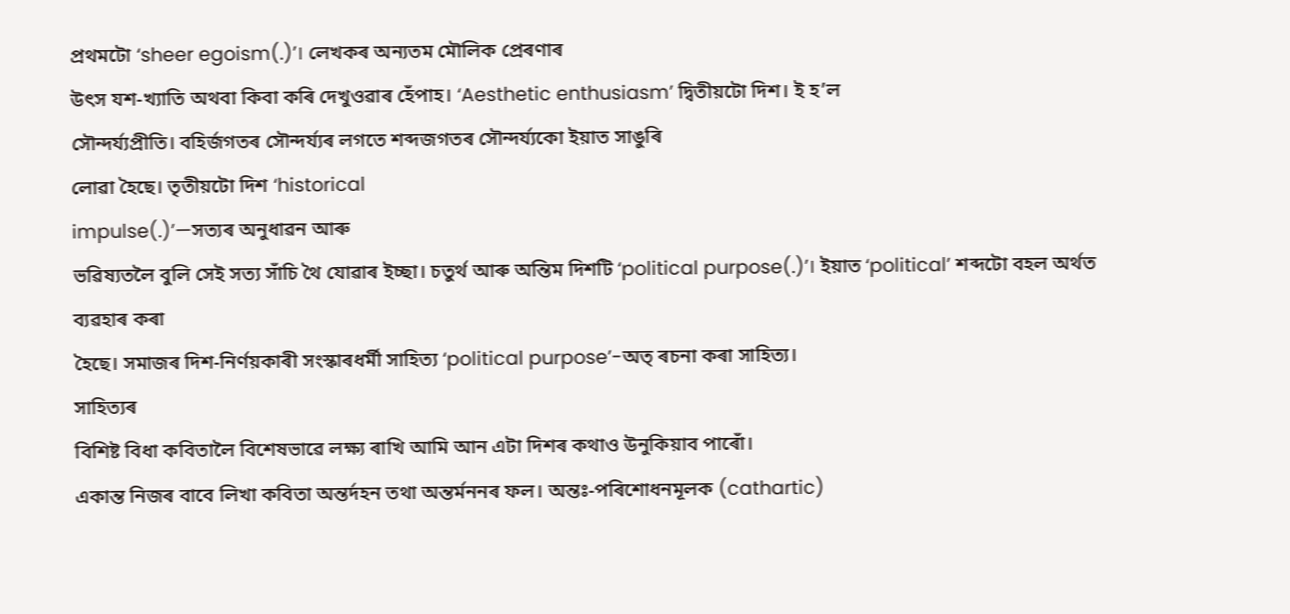প্ৰথমটো ‘sheer egoism(.)’। লেখকৰ অন্যতম মৌলিক প্ৰেৰণাৰ
উৎস যশ-খ্যাতি অথবা কিবা কৰি দেখুওৱাৰ হেঁপাহ। ‘Aesthetic enthusiasm’ দ্বিতীয়টো দিশ। ই হ’ল
সৌন্দৰ্য্যপ্ৰীতি। বহিৰ্জগতৰ সৌন্দৰ্য্যৰ লগতে শব্দজগতৰ সৌন্দৰ্য্যকো ইয়াত সাঙুৰি
লোৱা হৈছে। তৃতীয়টো দিশ ‘historical
impulse(.)’—সত্যৰ অনুধাৱন আৰু
ভৱিষ্যতলৈ বুলি সেই সত্য সাঁচি থৈ যোৱাৰ ইচ্ছা। চতুৰ্থ আৰু অন্তিম দিশটি ‘political purpose(.)’। ইয়াত ‘political’ শব্দটো বহল অৰ্থত ব্যৱহাৰ কৰা
হৈছে। সমাজৰ দিশ-নিৰ্ণয়কাৰী সংস্কাৰধৰ্মী সাহিত্য ‘political purpose’-অত্ ৰচনা কৰা সাহিত্য।
সাহিত্যৰ
বিশিষ্ট বিধা কবিতালৈ বিশেষভাৱে লক্ষ্য ৰাখি আমি আন এটা দিশৰ কথাও উনুকিয়াব পাৰোঁ।
একান্ত নিজৰ বাবে লিখা কবিতা অন্তৰ্দহন তথা অন্তৰ্মননৰ ফল। অন্তঃ-পৰিশোধনমূলক (cathartic)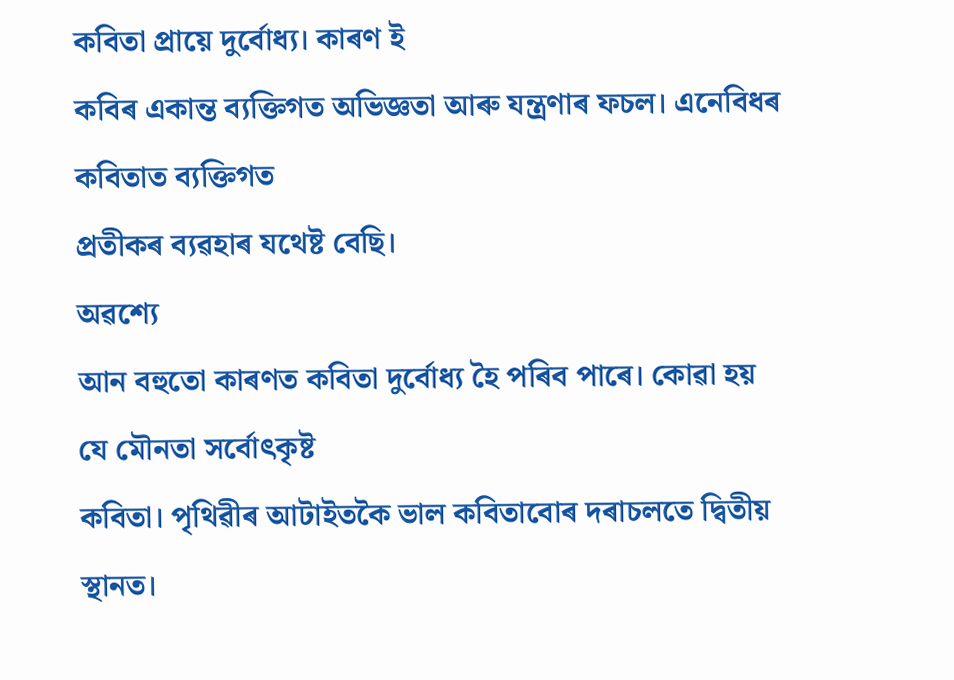কবিতা প্ৰায়ে দুৰ্বোধ্য। কাৰণ ই
কবিৰ একান্ত ব্যক্তিগত অভিজ্ঞতা আৰু যন্ত্ৰণাৰ ফচল। এনেবিধৰ কবিতাত ব্যক্তিগত
প্ৰতীকৰ ব্যৱহাৰ যথেষ্ট বেছি।
অৱশ্যে
আন বহুতো কাৰণত কবিতা দুৰ্বোধ্য হৈ পৰিব পাৰে। কোৱা হয় যে মৌনতা সৰ্বোৎকৃষ্ট
কবিতা। পৃথিৱীৰ আটাইতকৈ ভাল কবিতাবোৰ দৰাচলতে দ্বিতীয় স্থানত।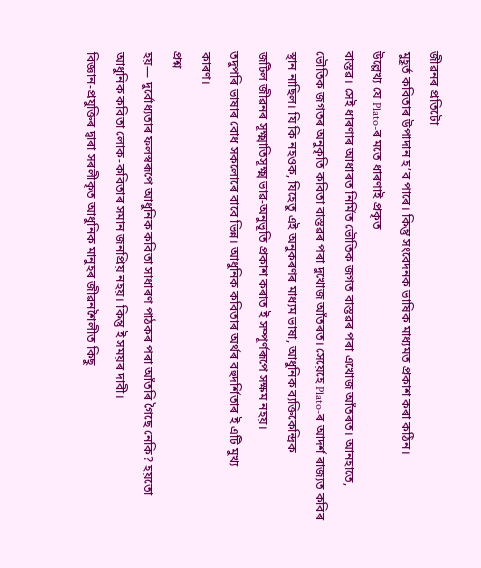জীৱনৰ প্ৰতিটো
মুহূৰ্ত কবিতাৰ উপাদান হ’ব পাৰে। কিন্তু সংবেদনক ভাষিক মাধ্যমত প্ৰকাশ কৰা কঠিন।
উল্লেখ্য যে Plato-ৰ মতে ধাৰণাই প্ৰকৃত
বাস্তৱ। সেই ধাৰণাৰ আধাৰত নিৰ্মিত ভৌতিক জগত বাস্তৱৰ পৰা এখোজ আঁতৰত। আনহাতে,
ভৌতিক জগতৰ অনুকৃতি কবিতা বাস্তৱৰ পৰা দুখোজ আঁতৰত। সেয়েহে Plato-ৰ আদৰ্শ ৰাজ্যত কবিৰ
স্থান নাছিল। যি কি নহওক, যিহেতু এই অনুকৰণৰ মাধ্যম ভাষা, আধুনিক ব্যক্তিকেন্দ্ৰিক
জটিল জীৱনৰ সূক্ষ্মাতিসূক্ষ্ম ভাৱ-অনুভূতি প্ৰকাশ কৰাত ই সম্পূৰ্ণৰূপে সক্ষম নহয়।
তদুপৰি ভাষাৰ বোধ সকলোৰে বাবে ভিন্ন। আধুনিক কবিতাৰ অৰ্থৰ বহুদৰ্শিতাৰ ই এটি মুখ্য
কাৰণ।
প্ৰশ্ন
হয়— দুৰ্বোধ্যতাৰ ফলস্বৰূপে আধুনিক কবিতা সাধাৰণ পাঠকৰ পৰা আঁতৰি গৈছে নেকি? হয়তো
আধুনিক কবিতা লোক-কবিতাৰ সমান জনপ্ৰিয় নহয়। কিন্তু ই সময়ৰ দাবী।
বিজ্ঞান-প্ৰযুক্তিৰ দ্বাৰা সৰলীকৃত আধুনিক মানুহৰ জীৱনশৈলীত কিছু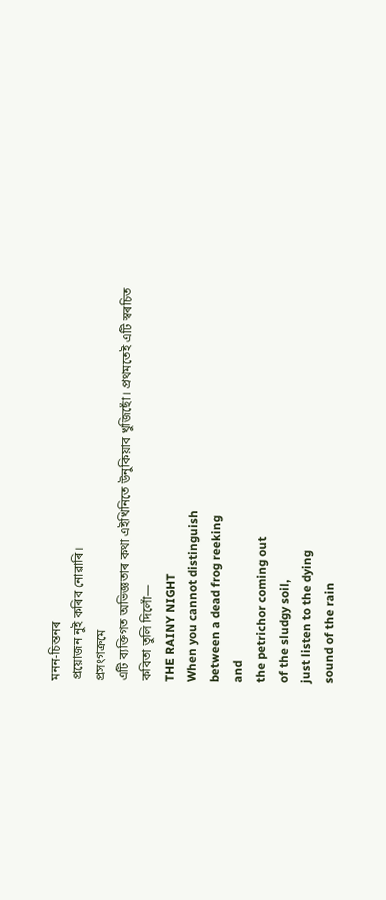মনন-চিন্তনৰ
প্ৰয়োজন নুই কৰিব নোৱাৰি।
প্ৰসংগক্ৰমে
এটি ব্যক্তিগত অভিজ্ঞতাৰ কথা এইখিনিতে উনুকিয়াব খুজিছোঁ। প্ৰথমতেই এটি স্বৰচিত
কবিতা তুলি দিলোঁ—
THE RAINY NIGHT
When you cannot distinguish
between a dead frog reeking
and
the petrichor coming out
of the sludgy soil,
just listen to the dying
sound of the rain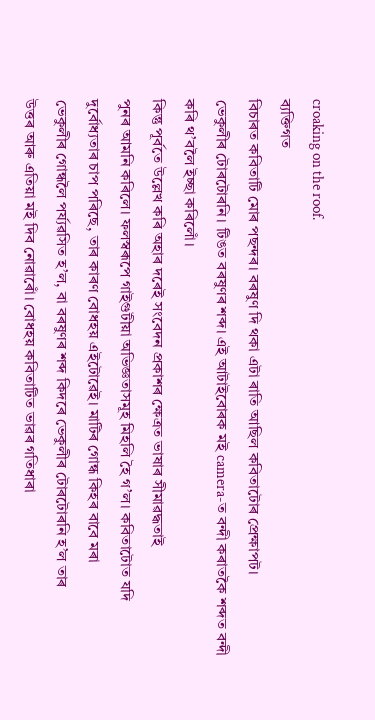croaking on the roof.
ব্যক্তিগত
বিচাৰত কবিতাটি মোৰ পছন্দৰ। বৰষুণ দি থকা এটা ৰাতি আছিল কবিতাটোৰ প্ৰেক্ষাপট।
ভেকুলীৰ টোৰটোৰনি। টিঙত বৰষুণৰ শব্দ। এই আটাইবোৰক মই camera-ত বন্দী কৰাতকৈ শব্দত বন্দী কৰি থ’বলৈ ইচ্ছা কৰিলোঁ।
কিন্তু পূৰ্বতে উল্লেখ কৰি অহাৰ দৰেই সংবেদন প্ৰকাশৰ ক্ষেত্ৰত ভাষাৰ সীমাৱদ্ধতাই
পুনৰ আমনি কৰিলে। ফলস্বৰূপে গাইগুটীয়া অভিজ্ঞতাসমূহ মিহলি হৈ গ’ল। কবিতাটোত যদি
দুৰ্বোধ্যতাৰ চাপ পৰিছে, তাৰ কাৰণ বোধহয় এইটোৱেই। মাটিৰ গোন্ধ কিহৰ বাবে মৰা
ভেকুলীৰ গোন্ধলৈ পৰ্য্যৱসিত হ’ল, বা বৰষুণৰ শব্দ কিদৰে ভেকুলীৰ টোৰটোৰনি হ’ল তাৰ
উত্তৰ আৰু এতিয়া মই দিব নোৱাৰোঁ। বোধহয় কবিতাটিত ভাৱৰ গতিধাৰা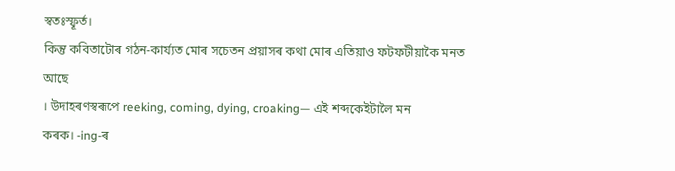স্বতঃস্ফূৰ্ত।
কিন্তু কবিতাটোৰ গঠন-কাৰ্য্যত মোৰ সচেতন প্ৰয়াসৰ কথা মোৰ এতিয়াও ফটফটীয়াকৈ মনত আছে
। উদাহৰণস্বৰূপে reeking, coming, dying, croaking— এই শব্দকেইটালৈ মন
কৰক। -ing-ৰ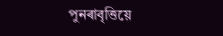পুনৰাবৃত্তিয়ে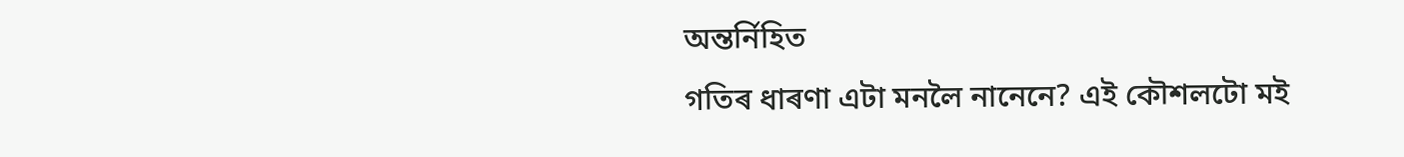অন্তৰ্নিহিত
গতিৰ ধাৰণা এটা মনলৈ নানেনে? এই কৌশলটো মই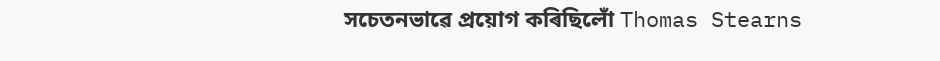সচেতনভাৱে প্ৰয়োগ কৰিছিলোঁ Thomas Stearns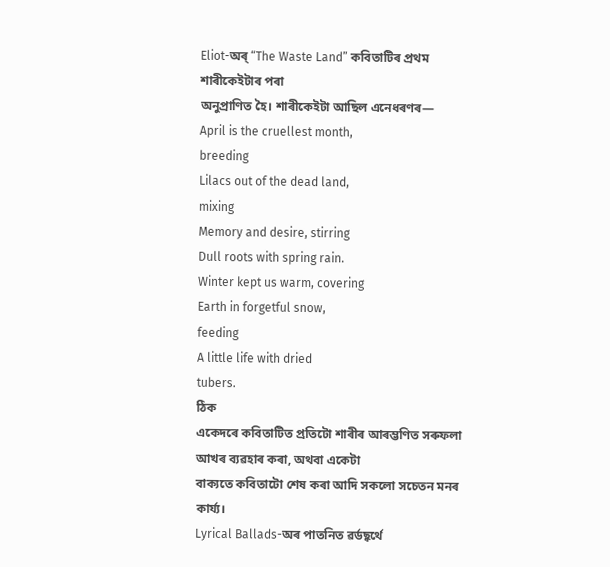Eliot-অৰ্ “The Waste Land” কবিতাটিৰ প্ৰথম শাৰীকেইটাৰ পৰা
অনুপ্ৰাণিত হৈ। শাৰীকেইটা আছিল এনেধৰণৰ—
April is the cruellest month,
breeding
Lilacs out of the dead land,
mixing
Memory and desire, stirring
Dull roots with spring rain.
Winter kept us warm, covering
Earth in forgetful snow,
feeding
A little life with dried
tubers.
ঠিক
একেদৰে কবিতাটিত প্ৰতিটো শাৰীৰ আৰম্ভণিত সৰুফলা আখৰ ব্যৱহাৰ কৰা, অথবা একেটা
বাক্যতে কবিতাটো শেষ কৰা আদি সকলো সচেতন মনৰ কাৰ্য্য।
Lyrical Ballads-অৰ পাতনিত ৱৰ্ডছ্ৱৰ্থে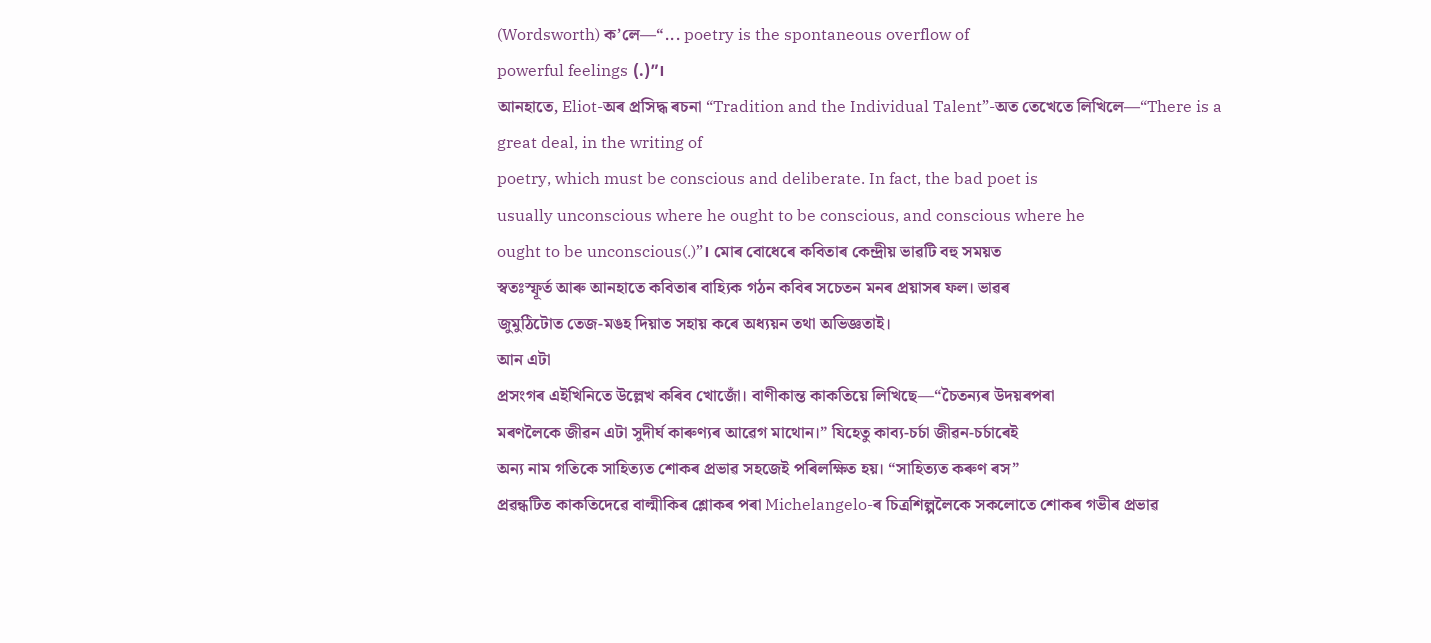(Wordsworth) ক’লে—“... poetry is the spontaneous overflow of
powerful feelings (.)”।
আনহাতে, Eliot-অৰ প্ৰসিদ্ধ ৰচনা “Tradition and the Individual Talent”-অত তেখেতে লিখিলে—“There is a great deal, in the writing of
poetry, which must be conscious and deliberate. In fact, the bad poet is
usually unconscious where he ought to be conscious, and conscious where he
ought to be unconscious(.)”। মোৰ বোধেৰে কবিতাৰ কেন্দ্ৰীয় ভাৱটি বহু সময়ত
স্বতঃস্ফূৰ্ত আৰু আনহাতে কবিতাৰ বাহ্যিক গঠন কবিৰ সচেতন মনৰ প্ৰয়াসৰ ফল। ভাৱৰ
জুমুঠিটোত তেজ-মঙহ দিয়াত সহায় কৰে অধ্যয়ন তথা অভিজ্ঞতাই।
আন এটা
প্ৰসংগৰ এইখিনিতে উল্লেখ কৰিব খোজোঁ। বাণীকান্ত কাকতিয়ে লিখিছে—“চৈতন্যৰ উদয়ৰপৰা
মৰণলৈকে জীৱন এটা সুদীৰ্ঘ কাৰুণ্যৰ আৱেগ মাথোন।” যিহেতু কাব্য-চৰ্চা জীৱন-চৰ্চাৰেই
অন্য নাম গতিকে সাহিত্যত শোকৰ প্ৰভাৱ সহজেই পৰিলক্ষিত হয়। “সাহিত্যত কৰুণ ৰস”
প্ৰৱন্ধটিত কাকতিদেৱে বাল্মীকিৰ শ্লোকৰ পৰা Michelangelo-ৰ চিত্ৰশিল্পলৈকে সকলোতে শোকৰ গভীৰ প্ৰভাৱ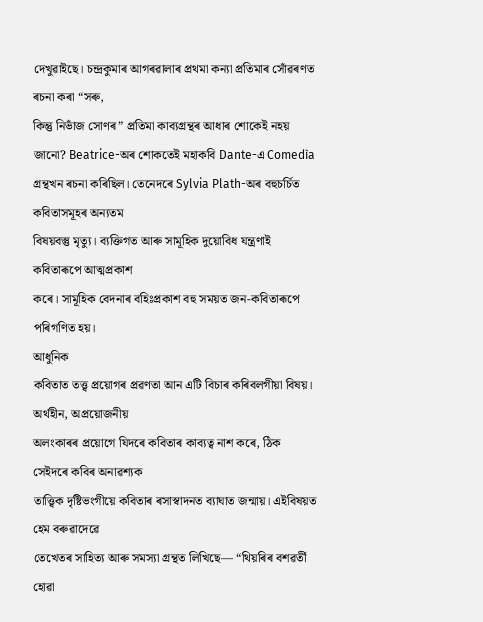দেখুৱাইছে। চন্দ্ৰকুমাৰ আগৰৱালাৰ প্ৰথমা কন্যা প্ৰতিমাৰ সোঁৱৰণত ৰচনা কৰা “সৰু,
কিন্তু নিভাঁজ সোণৰ” প্ৰতিমা কাব্যগ্ৰন্থৰ আধাৰ শোকেই নহয় জানো? Beatrice-অৰ শোকতেই মহাকবি Dante-এ Comedìa গ্ৰন্থখন ৰচনা কৰিছিল। তেনেদৰে Sylvia Plath-অৰ বহুচৰ্চিত কবিতাসমূহৰ অন্যতম
বিষয়বস্তু মৃত্যু। ব্যক্তিগত আৰু সামূহিক দুয়োবিধ যন্ত্ৰণাই কবিতাৰূপে আত্মপ্ৰকাশ
কৰে। সামূহিক বেদনাৰ বহিঃপ্ৰকাশ বহু সময়ত জন-কবিতাৰূপে পৰিগণিত হয়।
আধুনিক
কবিতাত তত্ত্ব প্ৰয়োগৰ প্ৰৱণতা আন এটি বিচাৰ কৰিবলগীয়া বিষয়। অৰ্থহীন, অপ্ৰয়োজনীয়
অলংকাৰৰ প্ৰয়োগে যিদৰে কবিতাৰ কাব্যত্ব নাশ কৰে, ঠিক সেইদৰে কবিৰ অনাৱশ্যক
তাত্ত্বিক দৃষ্টিভংগীয়ে কবিতাৰ ৰসাস্বাদনত ব্যাঘাত জন্মায়। এইবিষয়ত হেম বৰুৱাদেৱে
তেখেতৰ সাহিত্য আৰু সমস্যা গ্ৰন্থত লিখিছে— “থিয়ৰিৰ বশৱৰ্তী হোৱা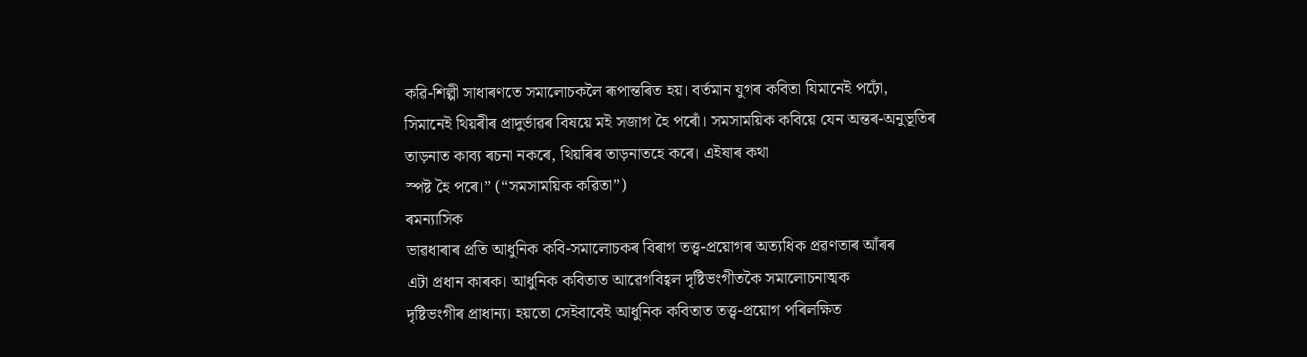কৱি-শিল্পী সাধাৰণতে সমালোচকলৈ ৰূপান্তৰিত হয়। বৰ্তমান যুগৰ কবিতা যিমানেই পঢ়োঁ,
সিমানেই থিয়ৰীৰ প্ৰাদুৰ্ভাৱৰ বিষয়ে মই সজাগ হৈ পৰোঁ। সমসাময়িক কবিয়ে যেন অন্তৰ-অনুভূতিৰ
তাড়নাত কাব্য ৰচনা নকৰে, থিয়ৰিৰ তাড়নাতহে কৰে। এইষাৰ কথা
স্পষ্ট হৈ পৰে।” (“সমসাময়িক কৱিতা”)
ৰমন্যাসিক
ভাৱধাৰাৰ প্ৰতি আধুনিক কবি-সমালোচকৰ বিৰাগ তত্ত্ব-প্ৰয়োগৰ অত্যধিক প্ৰৱণতাৰ আঁৰৰ
এটা প্ৰধান কাৰক। আধুনিক কবিতাত আৱেগবিহ্বল দৃষ্টিভংগীতকৈ সমালোচনাত্মক
দৃষ্টিভংগীৰ প্ৰাধান্য। হয়তো সেইবাবেই আধুনিক কবিতাত তত্ত্ব-প্ৰয়োগ পৰিলক্ষিত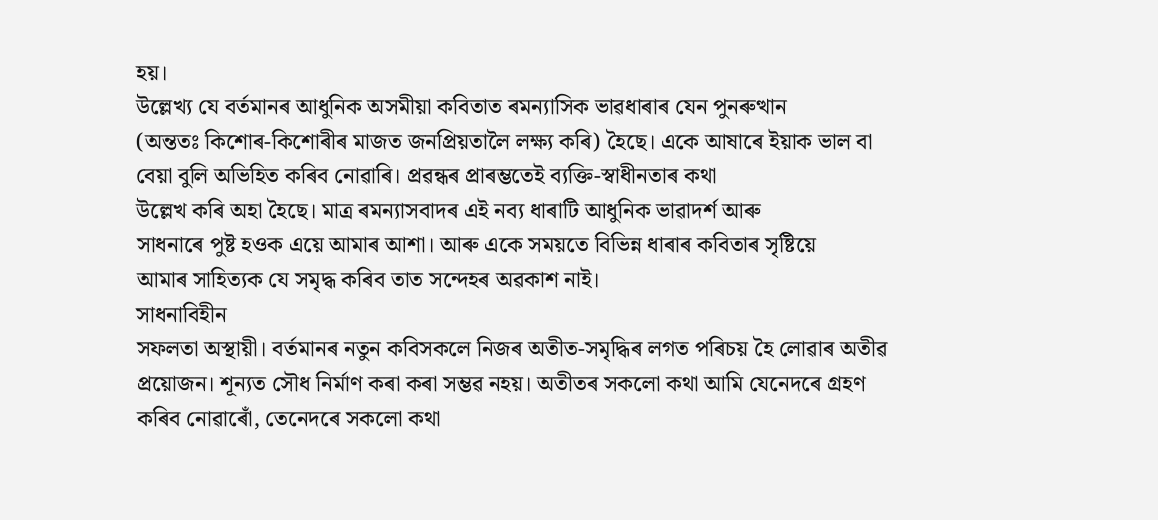হয়।
উল্লেখ্য যে বৰ্তমানৰ আধুনিক অসমীয়া কবিতাত ৰমন্যাসিক ভাৱধাৰাৰ যেন পুনৰুত্থান
(অন্ততঃ কিশোৰ-কিশোৰীৰ মাজত জনপ্ৰিয়তালৈ লক্ষ্য কৰি) হৈছে। একে আষাৰে ইয়াক ভাল বা
বেয়া বুলি অভিহিত কৰিব নোৱাৰি। প্ৰৱন্ধৰ প্ৰাৰম্ভতেই ব্যক্তি-স্বাধীনতাৰ কথা
উল্লেখ কৰি অহা হৈছে। মাত্ৰ ৰমন্যাসবাদৰ এই নব্য ধাৰাটি আধুনিক ভাৱাদৰ্শ আৰু
সাধনাৰে পুষ্ট হওক এয়ে আমাৰ আশা। আৰু একে সময়তে বিভিন্ন ধাৰাৰ কবিতাৰ সৃষ্টিয়ে
আমাৰ সাহিত্যক যে সমৃদ্ধ কৰিব তাত সন্দেহৰ অৱকাশ নাই।
সাধনাবিহীন
সফলতা অস্থায়ী। বৰ্তমানৰ নতুন কবিসকলে নিজৰ অতীত-সমৃদ্ধিৰ লগত পৰিচয় হৈ লোৱাৰ অতীৱ
প্ৰয়োজন। শূন্যত সৌধ নিৰ্মাণ কৰা কৰা সম্ভৱ নহয়। অতীতৰ সকলো কথা আমি যেনেদৰে গ্ৰহণ
কৰিব নোৱাৰোঁ, তেনেদৰে সকলো কথা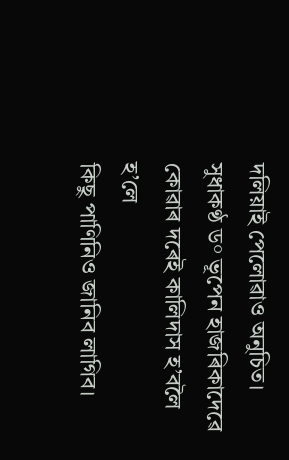দলিয়াই পেলোৱাও অনুচিত। সুধাকণ্ঠ ড° ভূপেন হাজৰিকাদেৱে কোৱাৰ দৰেই কালিদাস হ’বলৈ হ’লে
কিছু পাণিনিও জানিব লাগিব।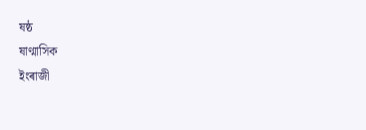ষষ্ঠ
ষাণ্মাসিক
ইংৰাজী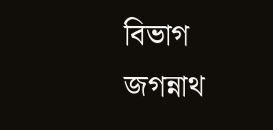বিভাগ
জগন্নাথ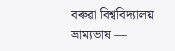বৰুৱা বিশ্ববিদ্যালয়
ভ্ৰাম্যভাষ —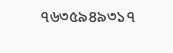৭৬৩৫৯৪৯৩১৭